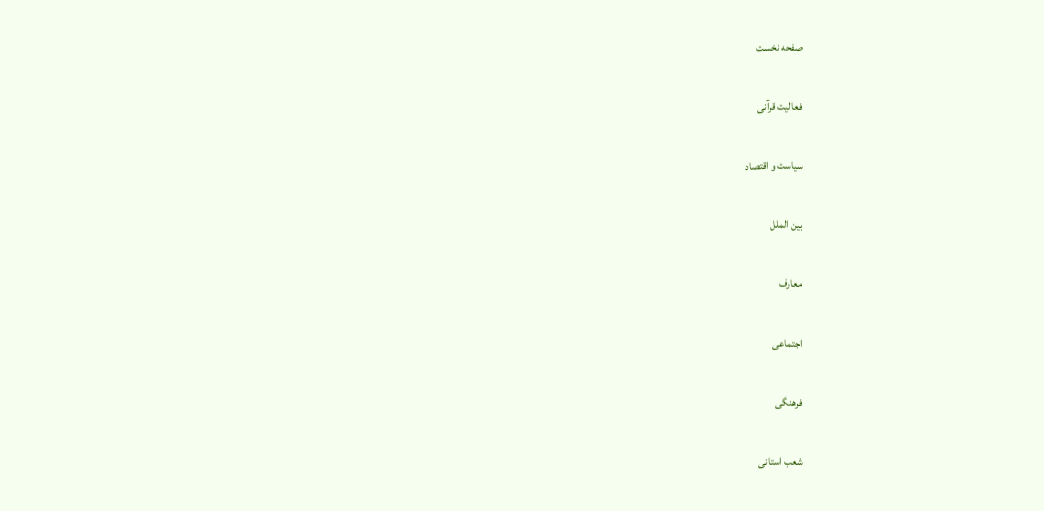صفحه نخست

فعالیت قرآنی

سیاست و اقتصاد

بین الملل

معارف

اجتماعی

فرهنگی

شعب استانی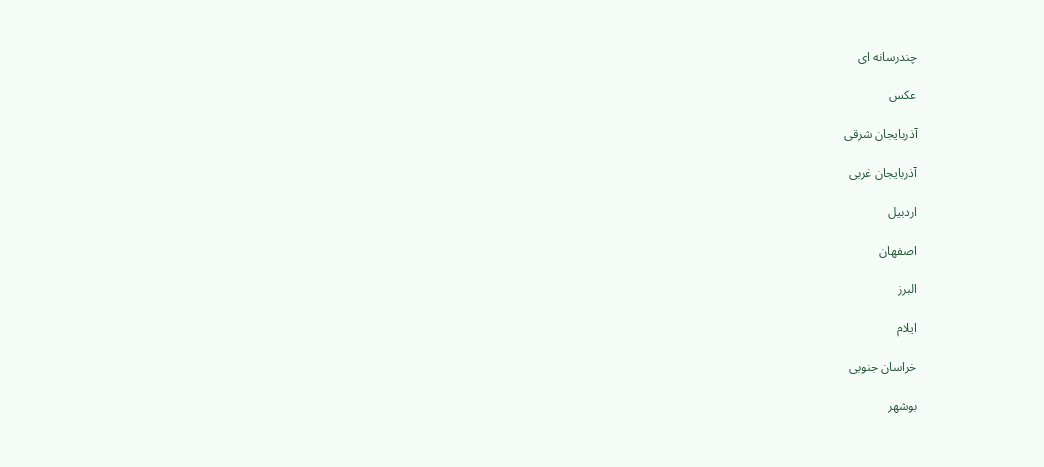چندرسانه ای

عکس

آذربایجان شرقی

آذربایجان غربی

اردبیل

اصفهان

البرز

ایلام

خراسان جنوبی

بوشهر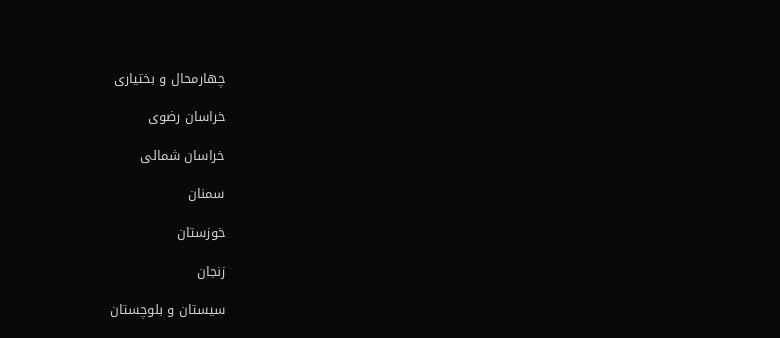چهارمحال و بختیاری

خراسان رضوی

خراسان شمالی

سمنان

خوزستان

زنجان

سیستان و بلوچستان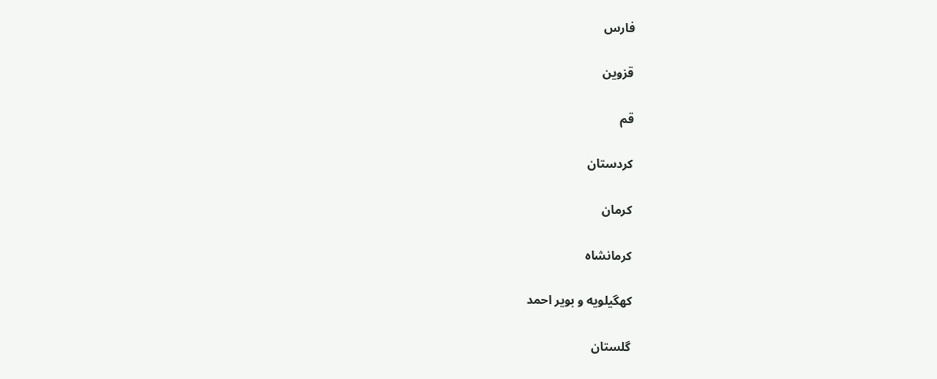فارس

قزوین

قم

کردستان

کرمان

کرمانشاه

کهگیلویه و بویر احمد

گلستان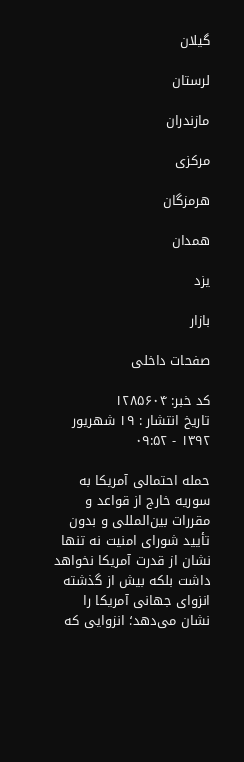گیلان

لرستان

مازندران

مرکزی

هرمزگان

همدان

یزد

بازار

صفحات داخلی

کد خبر: ۱۲۸۵۶۰۴
تاریخ انتشار : ۱۹ شهريور ۱۳۹۲ - ۰۹:۵۲

حمله احتمالی آمريكا به سوريه خارج از قواعد و مقررات بين‌المللی و بدون تأييد شورای امنيت نه تنها نشان از قدرت آمريكا نخواهد داشت بلكه بيش از گذشته انزوای جهانی آمريكا را نشان می‌دهد؛ انزوايی كه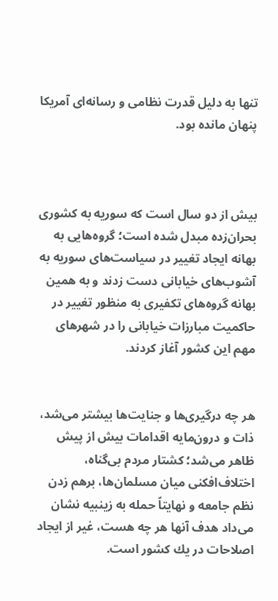تنها به دليل قدرت نظامی و رسانه‌ای آمريكا پنهان مانده بود.



بيش از دو سال است كه سوريه به كشوری بحران‌زده مبدل شده است؛ گروه‌هايی به بهانه ايجاد تغيير در سياست‌های سوريه به آشوب‌های خيابانی دست زدند و به همين بهانه گروه‌های تكفيری به منظور تغيير در حاكميت مبارزات خيابانی را در شهرهای مهم اين كشور آغاز كردند.


هر چه درگيری‌ها و جنايت‌ها بيشتر می‌شد، ذات و درون‌مايه اقدامات بيش از پيش ظاهر می‌شد؛ كشتار مردم بی‌گناه، اختلاف‌افكنی ميان مسلمان‌ها، برهم زدن نظم جامعه و نهايتاً حمله به زينبيه نشان می‌داد هدف آنها هر چه هست، غير از ايجاد اصلاحات در يك كشور است.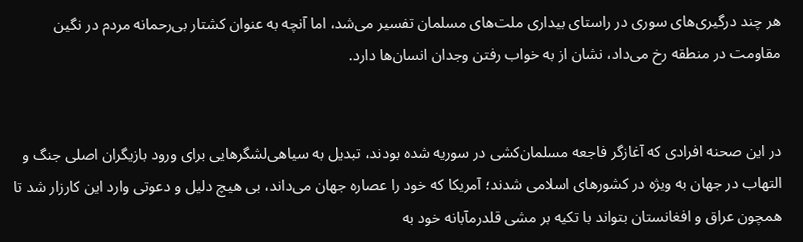هر چند درگيری‌های سوری در راستای بيداری ملت‌های مسلمان تفسير می‌شد، اما آنچه به عنوان كشتار بی‌رحمانه مردم در نگين مقاومت در منطقه رخ می‌داد، نشان از به خواب رفتن وجدان انسان‌ها دارد.


در اين صحنه افرادی كه آغازگر فاجعه مسلمان‌كشی در سوريه شده بودند، تبديل به سياهی‌لشگرهايی برای ورود بازيگران اصلی جنگ و التهاب در جهان به ويژه در كشورهای اسلامی شدند؛ آمريكا كه خود را عصاره جهان می‌داند، بی‌ هيچ دليل و دعوتی وارد اين كارزار شد تا همچون عراق و افغانستان بتواند با تكيه بر مشی قلدرمآبانه خود به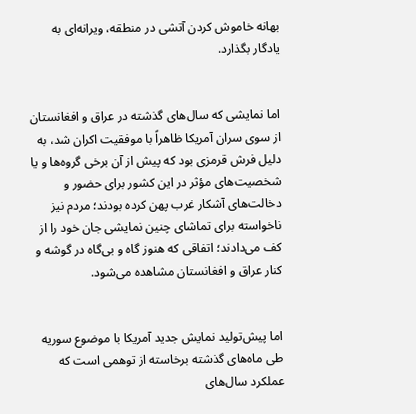بهانه خاموش كردن آتشی در منطقه، ويرانه‌ای به يادگار بگذارد.


اما نمايشی كه سال‌های گذشته در عراق و افغانستان از سوی سران آمريكا ظاهراً با موفقيت اكران شد، به دليل فرش قرمزی بود كه پيش از آن برخی گروه‌ها و يا شخصيت‌های مؤثر در اين كشور برای حضور و دخالت‌های آشكار غرب پهن كرده بودند؛ مردم نيز ناخواسته برای تماشای چنين نمايشی جان خود را از كف می‌دادند؛ اتفاقی كه هنوز گاه و بی‌گاه در گوشه و كنار عراق و افغانستان مشاهده می‌شود.


اما پيش‌توليد نمايش جديد آمريكا با موضوع سوريه طی ماه‌های گذشته برخاسته از توهمی است كه عملكرد سال‌های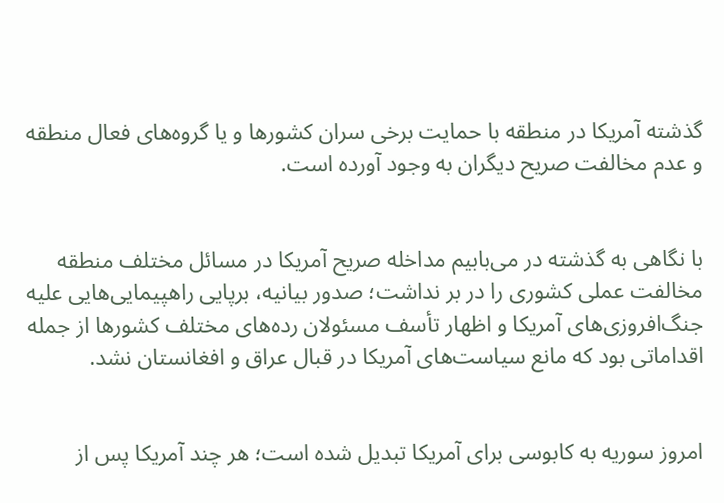گذشته آمريكا در منطقه با حمايت برخی سران كشورها و يا گروه‌های فعال منطقه و عدم مخالفت صريح ديگران به وجود آورده است.


با نگاهی به گذشته در می‌بابيم مداخله صريح آمريكا در مسائل مختلف منطقه مخالفت عملی كشوری را در بر نداشت؛ صدور بيانيه، برپايی راهپيمايی‌هايی عليه جنگ‌افروزی‌های آمريكا و اظهار تأسف مسئولان رده‌های مختلف كشورها از جمله اقداماتی بود كه مانع سياست‌های آمريكا در قبال عراق و افغانستان نشد.


امروز سوريه به كابوسی برای آمريكا تبديل شده است؛ هر چند آمريكا پس از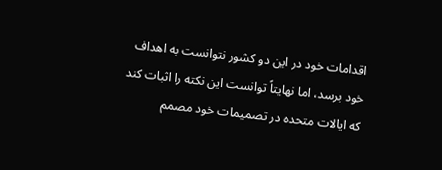اقدامات خود در اين دو كشور نتوانست به اهداف خود برسد، اما نهايتاً توانست اين نكته را اثبات كند كه ايالات متحده در تصميمات خود مصمم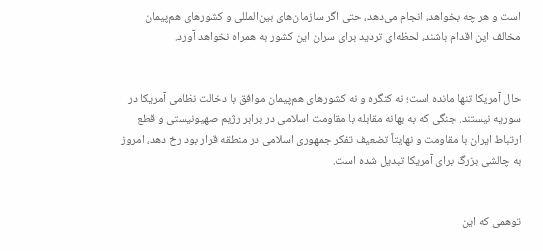است و هر چه بخواهد، انجام می‌دهد، حتی اگر سازمان‌های بين‌المللی و كشورهای هم‌پيمان مخالف اين اقدام باشند، لحظه‌ای ترديد برای سران اين كشور به همراه نخواهد آورد.


حال آمريكا تنها مانده است؛ نه كنگره و نه كشورهای هم‌پيمان موافق با دخالت نظامی آمريكا در سوريه نيستند. جنگی كه به بهانه مقابله با مقاومت اسلامی در برابر رژيم صهيونيستی و قطع ارتباط ايران با مقاومت و نهايتاً تضعيف تفكر جمهوری اسلامی در منطقه قرار بود رخ دهد، امروز به چالشی بزرگ برای آمريكا تبديل شده است.


توهمی كه اين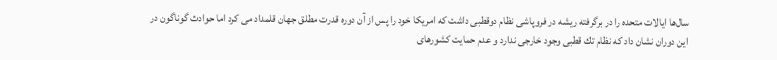سال‌ها ايالات متحده را در برگرفته ريشه در فروپاشی نظام دوقطبی داشت كه امريكا خود را پس از آن دوره قدرت مطلق جهان قلمداد می كرد اما حوادث گوناگون در اين دوران نشان داد كه نظام تك قطبی وجود خارجی ندارد و عدم حمايت كشورهای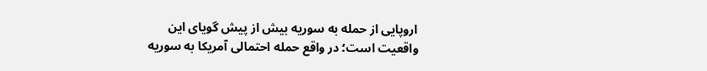اروپايی از حمله به سوريه بيش از پيش گويای اين واقعيت است؛ در واقع حمله احتمالی آمريكا به سوريه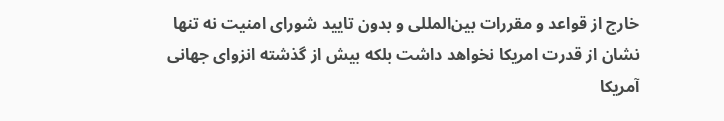خارج از قواعد و مقررات بين‌المللی و بدون تاييد شورای امنيت نه تنها نشان از قدرت امريكا نخواهد داشت بلكه بيش از گذشته انزوای جهانی آمريكا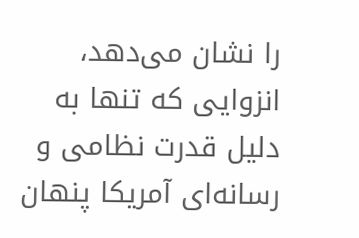را نشان می‌دهد، انزوايی كه تنها به دليل قدرت نظامی و رسانه‌ای آمريكا پنهان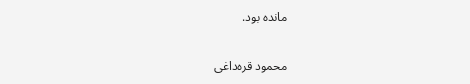مانده بود.


محمود قره‌داغی